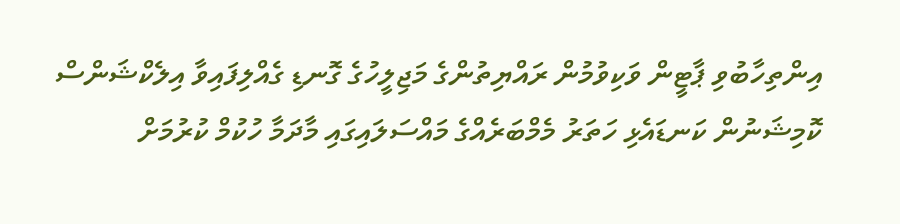އިންތިހާބުވި ޕާޓީން ވަކިވުމުން ރައްޔިތުންގެ މަޖިލީހުގެ ގޮނޑި ގެއްލިފައިވާ އިލެކްޝަންސް ކޮމިޝަނުން ކަނޑައެޅި ހަތަރު މެމްބަރެއްގެ މައްސަލައިގައި މާދަމާ ހުކުމް ކުރުމަށް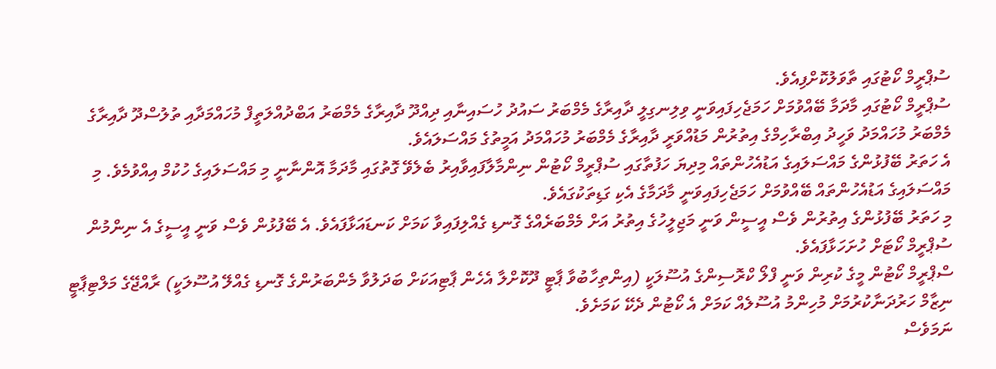ސުޕްރީމް ކޯޓުގައި ތާވަލުކޮށްފިއެވެ.
ސުޕްރީމް ކޯޓުގައި މާދަމާ ބޭއްވުމަށް ހަމަޖެހިފައިވަނީ ވިލިނގިލީ ދާއިރާގެ މެމްބަރު ސައުދު ހުސައިނާއި ދިއްދޫ ދާއިރާގެ މެމްބަރު އަބްދުއްލަތީފް މުހައްމަދާއި ތުލުސްދޫ ދާއިރާގެ މެމްބަރު މުހައްމަދު ވަހީދު އިބްރާހިމްގެ އިތުރުން މަޑުއްވަރީ ދާއިރާގެ މެމްބަރު މުހައްމަދު އަމީތުގެ މައްސަލައެވެ.
އެ ހަތަރު ބޭފުޅުންގެ މައްސަލައިގެ އަޑުއެހުންތައް މިދިޔަ ހަފުތާގައި ސުޕްރީމް ކޯޓުން ނިންމާލާފައިވާއިރު ބެލެވޭ ގޮތުގައި މާދަމާ އޮންނާނީ މި މައްސަލައިގެ ހުކުމް އިއްވުމެވެ. މި މައްސަލައިގެ އަޑުއެހުންތައް ބޭއްވުމަށް ހަމަޖެހިފައިވަނީ މާދަމާގެ އެކި ގަޑިތަކުގައެވެ.
މި ހަތަރު ބޭފުޅުންގެ އިތުރުން ވެސް އީސީން ވަނީ މަޖިލީހުގެ އިތުރު އަށް މެމްބަރެއްގެ ގޮނޑި ގެއްލިފައިވާ ކަމަށް ކަނޑައަޅާފައެވެ. އެ ބޭފުޅުން ވެސް ވަނީ އީސީގެ އެ ނިންމުން ސުޕްރީމް ކޯޓަށް ހުށަހަޅާފައެވެ.
ސްޕްރީމް ކޯޓުން މީގެ ކުރިން ވަނީ ފްލޯ ކްރޮސިންގެ އުސޫލަކީ (އިންތިހާބުވާ ޕާޓީ ދޫކޮށްލާ އެހެން ޕާޓިއަކަށް ބަދަލުވާ މެންބަރުންގެ ގޮނޑި ގެއްލޭ އުސޫލަކީ) ރާއްޖޭގެ މަލްޓިޕާޓީ ނިޒާމް ހަރުދަނާކުރުމަށް މުހިންމު އުސޫލެއް ކަމަށް އެ ކޯޓުން ދެކޭ ކަމަށެވެ.
ނަމަވެސް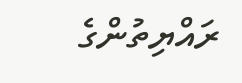ރައްޔިތުންގެ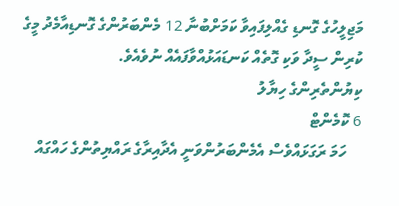މަޖިލީހުގެ ގޮނޑި ގެއްލިފައިވާ ކަމަށްބުނާ 12 މެންބަރުންގެ ގޮނޑިއާމެދު މީގެ ކުރިން ސީދާ ވަކި ގޮތެއް ކަނޑައަޅުއްވާފައެއް ނުވެއެވެ.
ކިޔުންތެރިންގެ ހިޔާލު
6 ކޮމެންޓް
    ހަމަ ރަގަޅައްވެސް އެމެންބަރުންވަނީ އެދާއިރާގެ ރައްޔިތުންގެ ހައްގައް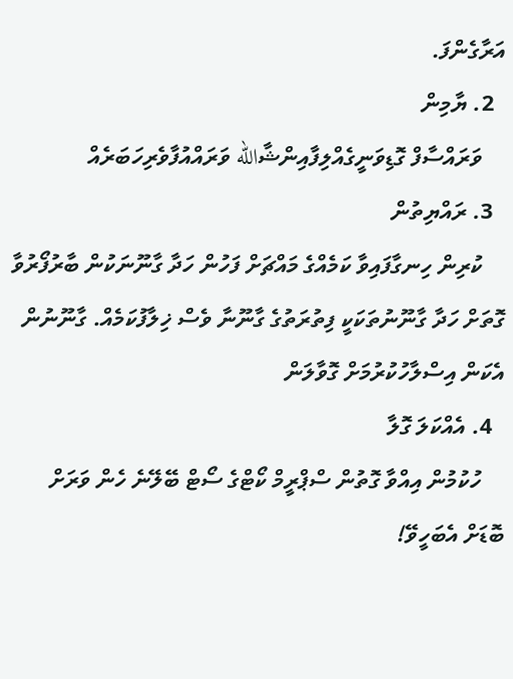އަރާގެންފަ.
  2. ޔާމިން
    ވަރައްސާފް ގޮޑިވަނީގެއްލިފާއިންޝާالله ވަރައްއުފާވެރިހަބަރެއް
  3. ރައްޔިތުން
    ކުރިން ހިނގާފައިވާ ކަމެއްގެ މައްޗަށް ފަހުން ހަދާ ގާނޫނަކުން ބާރުފޯރުވާ ގޮތަށް ހަދާ ގާނޫނުތަކަކީ ފިތުރަތުގެ ގާނޫނާ ވެސް ޚިލާފުކަމެއް. ގާނޫނުން އެކަން އިސްލާހުކުރުމަށް ގޮވާލަން
  4. އެއްކަލަ ގޮލާ
    ހުކުމުން އިއްވާ ގޮތުން ސްޕްރީމް ކޯޓްގެ ސޯޓް ބޭލޭނެ ހެން ވަރަށް ބޮޑަށް އެބަހީވޭ!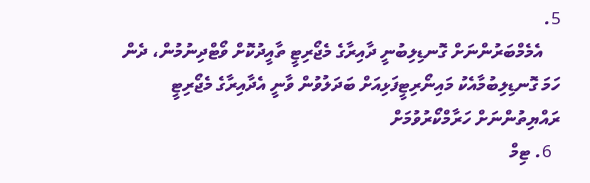5.
    އެމެމްބަރުންނަށް ގޮނޑިލިބުނީ ދާއިރާގެ މެޖޯރިޓީ ތާއީދުކޮށް ވޯޓްދިނުމުން، ދެން ހަމަ ގޮނޑިލިބުމާއެކު މައިނޯރިޓީފަޅިއަށް ބަދަލުވުން ވާނީ އެދާއިރާގެ މެޖޯރިޓީ ރައްޔިތުންނަށް ހަރާމްކޯރުވުމަށް
  6. ޓިމް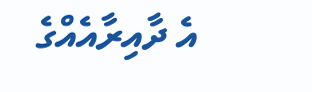އެ ދާއިރާއެއްގެ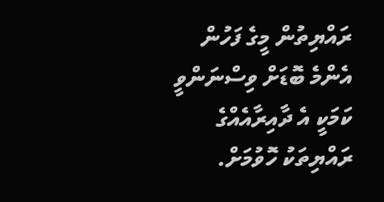ރައްޔިތުން މީގެ ފަހުން އެންމެ ބޮޑަށް ވިސްނަންވީ ކަމަކީ އެ ދާއިރާއެއްގެ ރައްޔިތަކު ހޮވުމަށް.